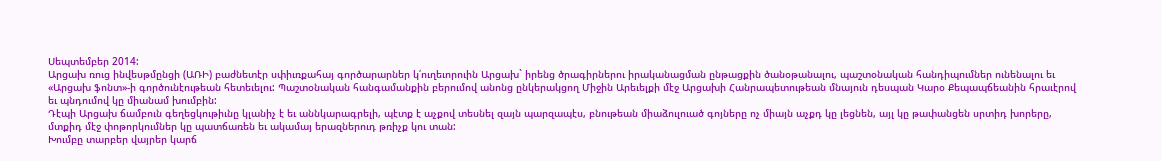Սեպտեմբեր 2014:
Արցախ ռուց ինվեսթմընցի (ԱՌԻ) բաժնետէր սփիւռքահայ գործարարներ կ՛ուղեւորուին Արցախ` իրենց ծրագիրներու իրականացման ընթացքին ծանօթանալու, պաշտօնական հանդիպումներ ունենալու եւ «Արցախ ֆոնտ»-ի գործունէութեան հետեւելու: Պաշտօնական հանգամանքին բերումով անոնց ընկերակցող Միջին Արեւելքի մէջ Արցախի Հանրապետութեան մնայուն դեսպան Կարօ Քեպապճեանին հրաւէրով եւ պնդումով կը միանամ խումբին:
Դէպի Արցախ ճամբուն գեղեցկութիւնը կլանիչ է եւ աննկարագրելի, պէտք է աչքով տեսնել զայն պարզապէս, բնութեան միաձուլուած գոյները ոչ միայն աչքդ կը լեցնեն, այլ կը թափանցեն սրտիդ խորերը, մտքիդ մէջ փոթորկումներ կը պատճառեն եւ ակամայ երազներուդ թռիչք կու տան:
Խումբը տարբեր վայրեր կարճ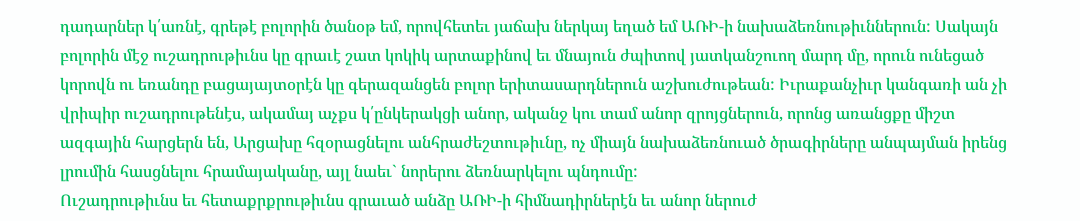դադարներ կ՛առնէ, գրեթէ բոլորին ծանօթ եմ, որովհետեւ յաճախ ներկայ եղած եմ ԱՌԻ-ի նախաձեռնութիւններուն: Սակայն բոլորին մէջ ուշադրութիւնս կը գրաւէ շատ կոկիկ արտաքինով եւ մնայուն ժպիտով յատկանշուող մարդ մը, որուն ունեցած կորովն ու եռանդը բացայայտօրէն կը գերազանցեն բոլոր երիտասարդներուն աշխուժութեան: Իւրաքանչիւր կանգառի ան չի վրիպիր ուշադրութենէս, ակամայ աչքս կ՛ընկերակցի անոր, ականջ կու տամ անոր զրոյցներուն, որոնց առանցքը միշտ ազգային հարցերն են, Արցախը հզօրացնելու անհրաժեշտութիւնը, ոչ միայն նախաձեռնուած ծրագիրները անպայման իրենց լրումին հասցնելու հրամայականը, այլ նաեւ` նորերու ձեռնարկելու պնդումը:
Ուշադրութիւնս եւ հետաքրքրութիւնս գրաւած անձը ԱՌԻ-ի հիմնադիրներէն եւ անոր ներուժ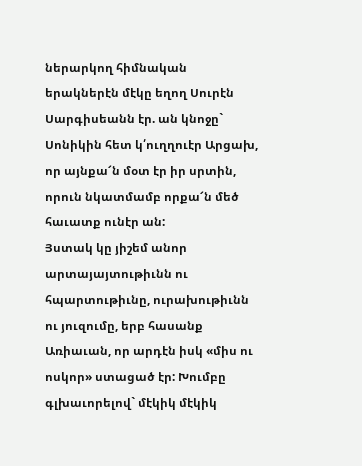ներարկող հիմնական երակներէն մէկը եղող Սուրէն Սարգիսեանն էր. ան կնոջը` Սոնիկին հետ կ՛ուղղուէր Արցախ, որ այնքա՜ն մօտ էր իր սրտին, որուն նկատմամբ որքա՜ն մեծ հաւատք ունէր ան:
Յստակ կը յիշեմ անոր արտայայտութիւնն ու հպարտութիւնը, ուրախութիւնն ու յուզումը, երբ հասանք Առիաւան, որ արդէն իսկ «միս ու ոսկոր» ստացած էր: Խումբը գլխաւորելով` մէկիկ մէկիկ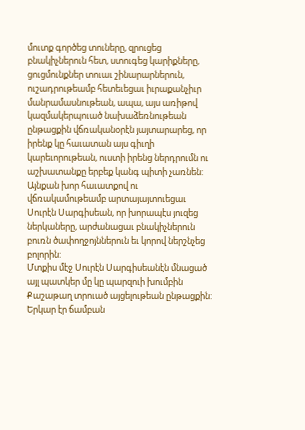մուտք գործեց տուները, զրուցեց բնակիչներուն հետ, ստուգեց կարիքները, ցուցմունքներ տուաւ շինարարներուն, ուշադրութեամբ հետեւեցաւ իւրաքանչիւր մանրամասնութեան, ապա, այս առիթով կազմակերպուած նախաձեռնութեան ընթացքին վճռականօրէն յայտարարեց, որ իրենք կը հաւատան այս գիւղի կարեւորութեան, ուստի իրենց ներդրումն ու աշխատանքը երբեք կանգ պիտի չառնեն: Այնքան խոր հաւատքով ու վճռակամութեամբ արտայայտուեցաւ Սուրէն Սարգիսեան, որ խորապէս յուզեց ներկաները, արժանացաւ բնակիչներուն բուռն ծափողջոյններուն եւ կորով ներշնչեց բոլորին:
Մտքիս մէջ Սուրէն Սարգիսեանէն մնացած այլ պատկեր մը կը պարզուի խումբին Քաշաթաղ տրուած այցելութեան ընթացքին: Երկար էր ճամբան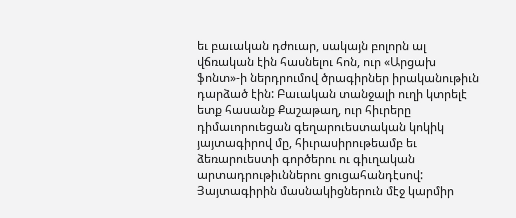եւ բաւական դժուար, սակայն բոլորն ալ վճռական էին հասնելու հոն, ուր «Արցախ ֆոնտ»-ի ներդրումով ծրագիրներ իրականութիւն դարձած էին: Բաւական տանջալի ուղի կտրելէ ետք հասանք Քաշաթաղ, ուր հիւրերը դիմաւորուեցան գեղարուեստական կոկիկ յայտագիրով մը, հիւրասիրութեամբ եւ ձեռարուեստի գործերու ու գիւղական արտադրութիւններու ցուցահանդէսով:
Յայտագիրին մասնակիցներուն մէջ կարմիր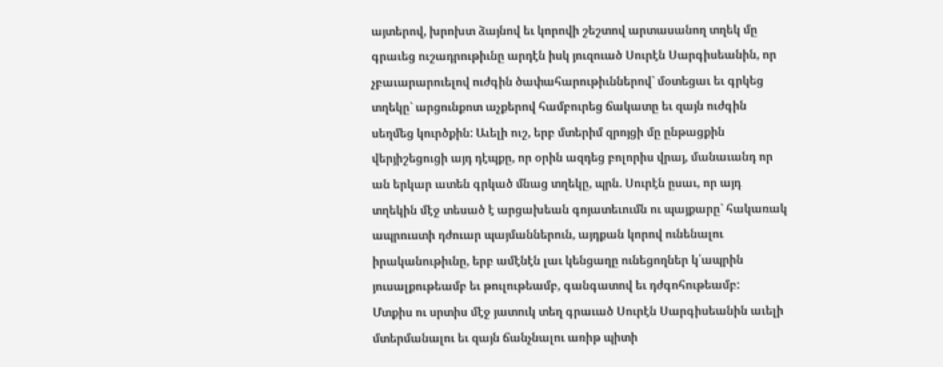այտերով, խրոխտ ձայնով եւ կորովի շեշտով արտասանող տղեկ մը գրաւեց ուշադրութիւնը արդէն իսկ յուզուած Սուրէն Սարգիսեանին, որ չբաւարարուելով ուժգին ծափահարութիւններով` մօտեցաւ եւ գրկեց տղեկը` արցունքոտ աչքերով համբուրեց ճակատը եւ զայն ուժգին սեղմեց կուրծքին: Աւելի ուշ, երբ մտերիմ զրոյցի մը ընթացքին վերյիշեցուցի այդ դէպքը, որ օրին ազդեց բոլորիս վրայ, մանաւանդ որ ան երկար ատեն գրկած մնաց տղեկը, պրն. Սուրէն ըսաւ, որ այդ տղեկին մէջ տեսած է արցախեան գոյատեւումն ու պայքարը` հակառակ ապրուստի դժուար պայմաններուն, այդքան կորով ունենալու իրականութիւնը, երբ ամէնէն լաւ կենցաղը ունեցողներ կ՛ապրին յուսալքութեամբ եւ թուլութեամբ, գանգատով եւ դժգոհութեամբ:
Մտքիս ու սրտիս մէջ յատուկ տեղ գրաւած Սուրէն Սարգիսեանին աւելի մտերմանալու եւ զայն ճանչնալու առիթ պիտի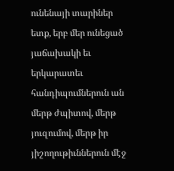ունենայի տարիներ ետք, երբ մեր ունեցած յաճախակի եւ երկարատեւ հանդիպումներուն ան մերթ ժպիտով, մերթ յուզումով, մերթ իր յիշողութիւններուն մէջ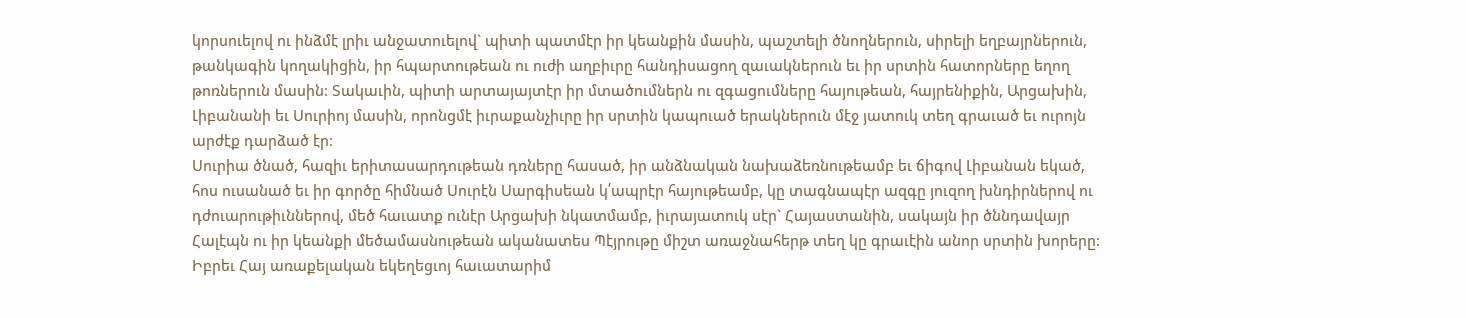կորսուելով ու ինձմէ լրիւ անջատուելով` պիտի պատմէր իր կեանքին մասին, պաշտելի ծնողներուն, սիրելի եղբայրներուն, թանկագին կողակիցին, իր հպարտութեան ու ուժի աղբիւրը հանդիսացող զաւակներուն եւ իր սրտին հատորները եղող թոռներուն մասին: Տակաւին, պիտի արտայայտէր իր մտածումներն ու զգացումները հայութեան, հայրենիքին, Արցախին, Լիբանանի եւ Սուրիոյ մասին, որոնցմէ իւրաքանչիւրը իր սրտին կապուած երակներուն մէջ յատուկ տեղ գրաւած եւ ուրոյն արժէք դարձած էր:
Սուրիա ծնած, հազիւ երիտասարդութեան դռները հասած, իր անձնական նախաձեռնութեամբ եւ ճիգով Լիբանան եկած, հոս ուսանած եւ իր գործը հիմնած Սուրէն Սարգիսեան կ՛ապրէր հայութեամբ, կը տագնապէր ազգը յուզող խնդիրներով ու դժուարութիւններով, մեծ հաւատք ունէր Արցախի նկատմամբ, իւրայատուկ սէր` Հայաստանին, սակայն իր ծննդավայր Հալէպն ու իր կեանքի մեծամասնութեան ականատես Պէյրութը միշտ առաջնահերթ տեղ կը գրաւէին անոր սրտին խորերը:
Իբրեւ Հայ առաքելական եկեղեցւոյ հաւատարիմ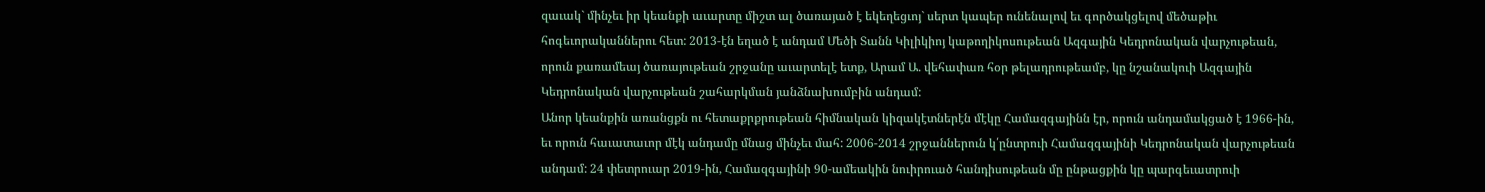զաւակ` մինչեւ իր կեանքի աւարտը միշտ ալ ծառայած է եկեղեցւոյ` սերտ կապեր ունենալով եւ գործակցելով մեծաթիւ հոգեւորականներու հետ: 2013-էն եղած է անդամ Մեծի Տանն Կիլիկիոյ կաթողիկոսութեան Ազգային Կեդրոնական վարչութեան, որուն քառամեայ ծառայութեան շրջանը աւարտելէ ետք, Արամ Ա. վեհափառ հօր թելադրութեամբ, կը նշանակուի Ազգային Կեդրոնական վարչութեան շահարկման յանձնախումբին անդամ:
Անոր կեանքին առանցքն ու հետաքրքրութեան հիմնական կիզակէտներէն մէկը Համազգայինն էր, որուն անդամակցած է 1966-ին, եւ որուն հաւատաւոր մէկ անդամը մնաց մինչեւ մահ: 2006-2014 շրջաններուն կ՛ընտրուի Համազգայինի Կեդրոնական վարչութեան անդամ: 24 փետրուար 2019-ին, Համազգայինի 90-ամեակին նուիրուած հանդիսութեան մը ընթացքին կը պարգեւատրուի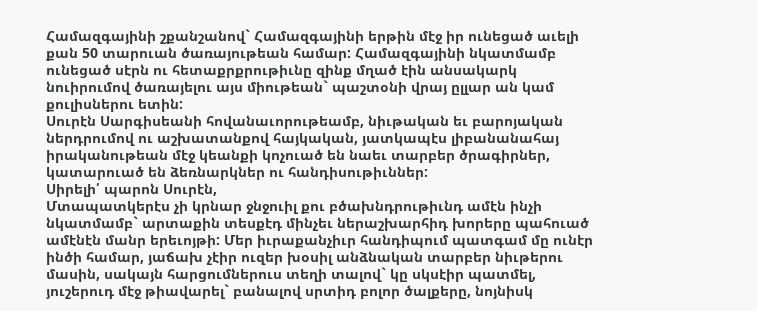Համազգայինի շքանշանով` Համազգայինի երթին մէջ իր ունեցած աւելի քան 50 տարուան ծառայութեան համար: Համազգայինի նկատմամբ ունեցած սէրն ու հետաքրքրութիւնը զինք մղած էին անսակարկ նուիրումով ծառայելու այս միութեան` պաշտօնի վրայ ըլլար ան կամ քուլիսներու ետին:
Սուրէն Սարգիսեանի հովանաւորութեամբ, նիւթական եւ բարոյական ներդրումով ու աշխատանքով հայկական, յատկապէս լիբանանահայ իրականութեան մէջ կեանքի կոչուած են նաեւ տարբեր ծրագիրներ, կատարուած են ձեռնարկներ ու հանդիսութիւններ:
Սիրելի՛ պարոն Սուրէն,
Մտապատկերէս չի կրնար ջնջուիլ քու բծախնդրութիւնդ ամէն ինչի նկատմամբ` արտաքին տեսքէդ մինչեւ ներաշխարհիդ խորերը պահուած ամէնէն մանր երեւոյթի: Մեր իւրաքանչիւր հանդիպում պատգամ մը ունէր ինծի համար, յաճախ չէիր ուզեր խօսիլ անձնական տարբեր նիւթերու մասին, սակայն հարցումներուս տեղի տալով` կը սկսէիր պատմել, յուշերուդ մէջ թիավարել` բանալով սրտիդ բոլոր ծալքերը, նոյնիսկ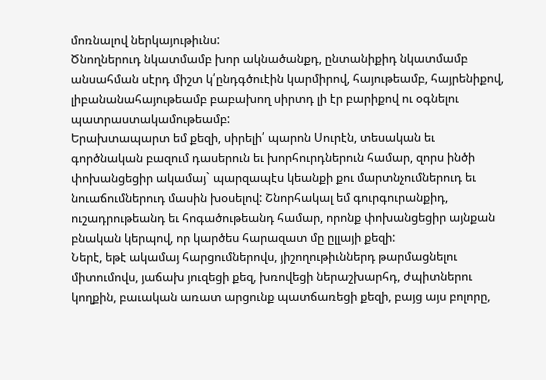մոռնալով ներկայութիւնս:
Ծնողներուդ նկատմամբ խոր ակնածանքդ, ընտանիքիդ նկատմամբ անսահման սէրդ միշտ կ՛ընդգծուէին կարմիրով, հայութեամբ, հայրենիքով, լիբանանահայութեամբ բաբախող սիրտդ լի էր բարիքով ու օգնելու պատրաստակամութեամբ:
Երախտապարտ եմ քեզի, սիրելի՛ պարոն Սուրէն, տեսական եւ գործնական բազում դասերուն եւ խորհուրդներուն համար, զորս ինծի փոխանցեցիր ակամայ` պարզապէս կեանքի քու մարտնչումներուդ եւ նուաճումներուդ մասին խօսելով: Շնորհակալ եմ գուրգուրանքիդ, ուշադրութեանդ եւ հոգածութեանդ համար, որոնք փոխանցեցիր այնքան բնական կերպով, որ կարծես հարազատ մը ըլլայի քեզի:
Ներէ, եթէ ակամայ հարցումներովս, յիշողութիւններդ թարմացնելու միտումովս, յաճախ յուզեցի քեզ, խռովեցի ներաշխարհդ, ժպիտներու կողքին, բաւական առատ արցունք պատճառեցի քեզի, բայց այս բոլորը,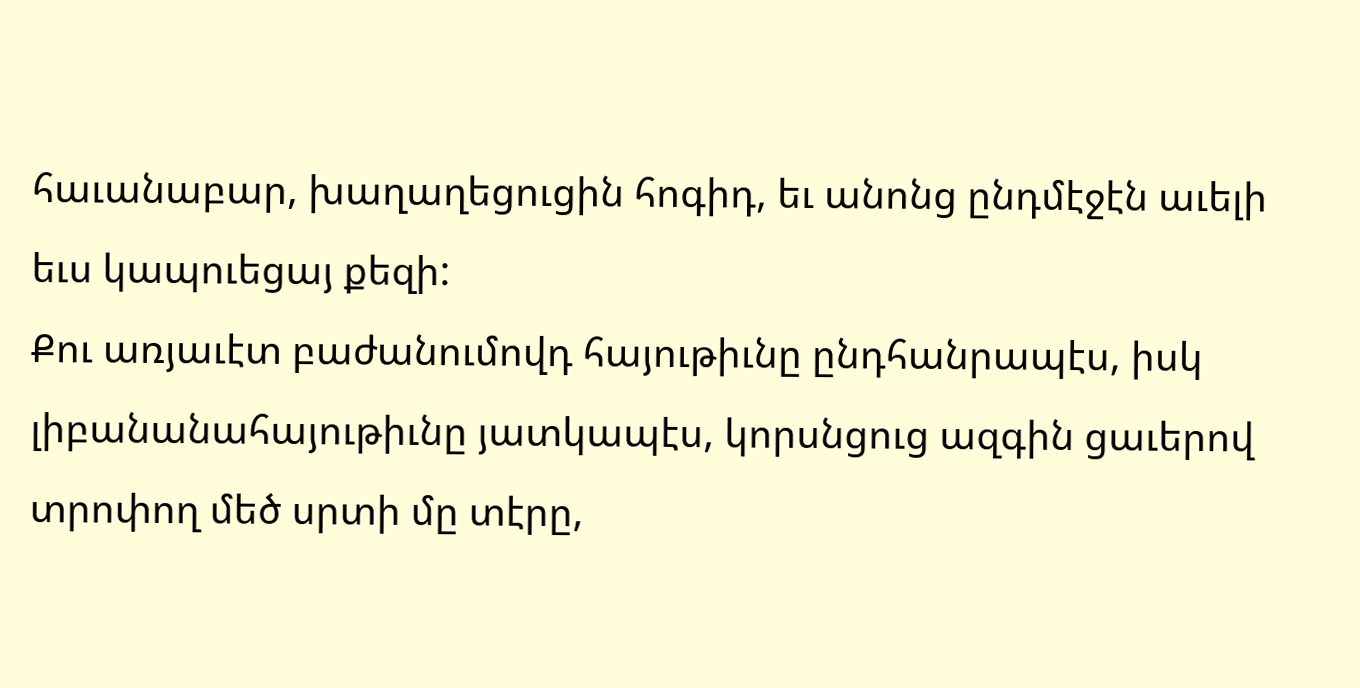հաւանաբար, խաղաղեցուցին հոգիդ, եւ անոնց ընդմէջէն աւելի եւս կապուեցայ քեզի:
Քու առյաւէտ բաժանումովդ հայութիւնը ընդհանրապէս, իսկ լիբանանահայութիւնը յատկապէս, կորսնցուց ազգին ցաւերով տրոփող մեծ սրտի մը տէրը,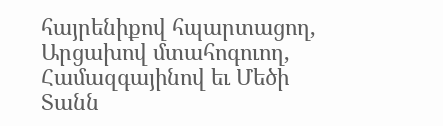հայրենիքով հպարտացող, Արցախով մտահոգուող, Համազգայինով եւ Մեծի Տանն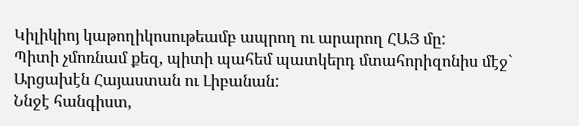Կիլիկիոյ կաթողիկոսութեամբ ապրող ու արարող ՀԱՅ մը:
Պիտի չմոռնամ քեզ, պիտի պահեմ պատկերդ մտահորիզոնիս մէջ` Արցախէն Հայաստան ու Լիբանան:
Ննջէ հանգիստ,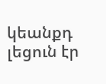կեանքդ լեցուն էր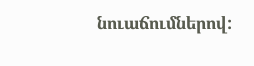նուաճումներով: